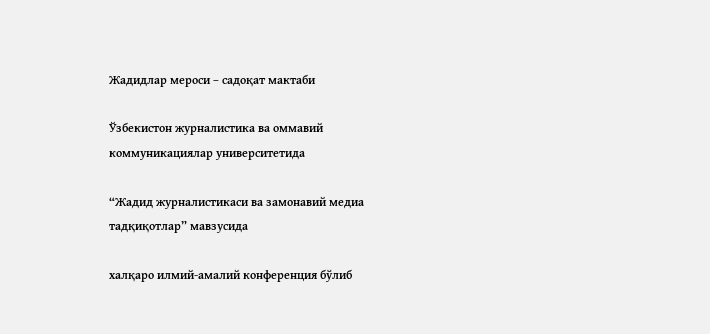Жадидлар мероси – садоқат мактаби

Ўзбекистон журналистика ва оммавий коммуникациялар университетида

“Жадид журналистикаси ва замонавий медиа тадқиқотлар” мавзусида

халқаро илмий-амалий конференция бўлиб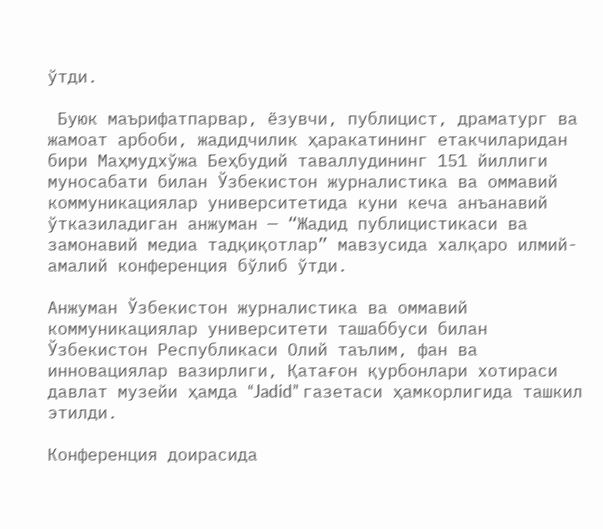ўтди.

 Буюк маърифатпарвар, ёзувчи, публицист, драматург ва жамоат арбоби, жадидчилик ҳаракатининг етакчиларидан бири Маҳмудхўжа Беҳбудий таваллудининг 151 йиллиги муносабати билан Ўзбекистон журналистика ва оммавий коммуникациялар университетида куни кеча анъанавий ўтказиладиган анжуман — “Жадид публицистикаси ва замонавий медиа тадқиқотлар” мавзусида халқаро илмий-амалий конференция бўлиб ўтди.

Анжуман Ўзбекистон журналистика ва оммавий коммуникациялар университети ташаббуси билан Ўзбекистон Республикаси Олий таълим, фан ва инновациялар вазирлиги, Қатағон қурбонлари хотираси давлат музейи ҳамда “Jadid” газетаси ҳамкорлигида ташкил этилди.

Конференция доирасида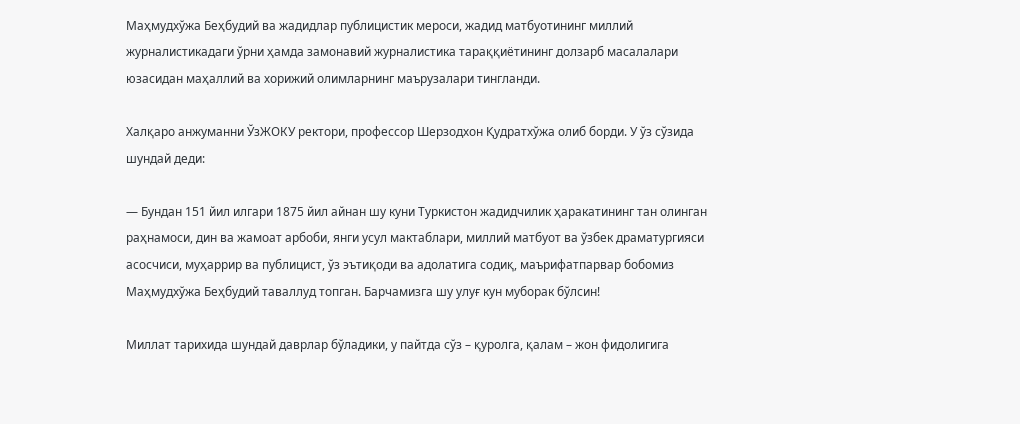Маҳмудхўжа Беҳбудий ва жадидлар публицистик мероси, жадид матбуотининг миллий журналистикадаги ўрни ҳамда замонавий журналистика тараққиётининг долзарб масалалари юзасидан маҳаллий ва хорижий олимларнинг маърузалари тингланди.

Халқаро анжуманни ЎзЖОКУ ректори, профессор Шерзодхон Қудратхўжа олиб борди. У ўз сўзида шундай деди:

— Бундан 151 йил илгари 1875 йил айнан шу куни Туркистон жадидчилик ҳаракатининг тан олинган раҳнамоси, дин ва жамоат арбоби, янги усул мактаблари, миллий матбуот ва ўзбек драматургияси асосчиси, муҳаррир ва публицист, ўз эътиқоди ва адолатига содиқ, маърифатпарвар бобомиз Маҳмудхўжа Беҳбудий таваллуд топган. Барчамизга шу улуғ кун муборак бўлсин!

Миллат тарихида шундай даврлар бўладики, у пайтда сўз – қуролга, қалам – жон фидолигига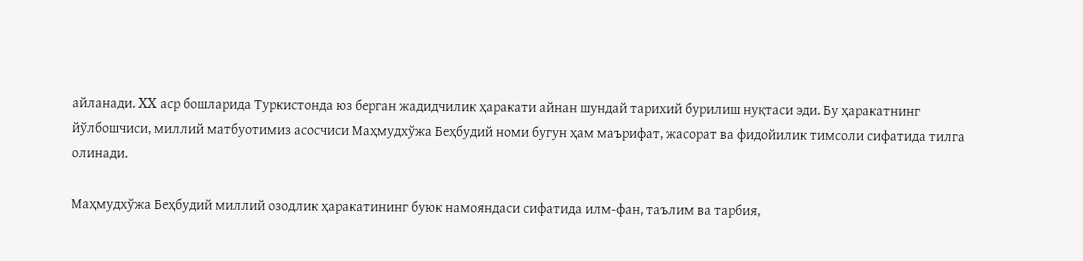айланади. XX аср бошларида Туркистонда юз берган жадидчилик ҳаракати айнан шундай тарихий бурилиш нуқтаси эди. Бу ҳаракатнинг йўлбошчиси, миллий матбуотимиз асосчиси Маҳмудхўжа Беҳбудий номи бугун ҳам маърифат, жасорат ва фидойилик тимсоли сифатида тилга олинади.

Маҳмудхўжа Беҳбудий миллий озодлик ҳаракатининг буюк намояндаси сифатида илм-фан, таълим ва тарбия,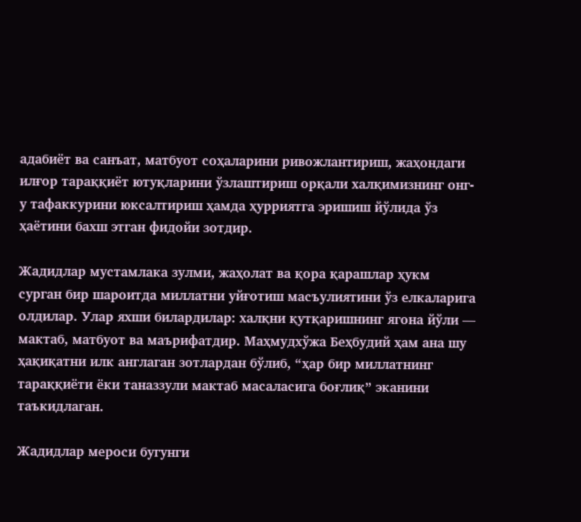адабиёт ва санъат, матбуот соҳаларини ривожлантириш, жаҳондаги илғор тараққиёт ютуқларини ўзлаштириш орқали халқимизнинг онг-у тафаккурини юксалтириш ҳамда ҳурриятга эришиш йўлида ўз ҳаётини бахш этган фидойи зотдир.

Жадидлар мустамлака зулми, жаҳолат ва қора қарашлар ҳукм сурган бир шароитда миллатни уйғотиш масъулиятини ўз елкаларига олдилар. Улар яхши билардилар: халқни қутқаришнинг ягона йўли — мактаб, матбуот ва маърифатдир. Маҳмудхўжа Беҳбудий ҳам ана шу ҳақиқатни илк англаган зотлардан бўлиб, “ҳар бир миллатнинг тараққиёти ёки таназзули мактаб масаласига боғлиқ” эканини таъкидлаган.

Жадидлар мероси бугунги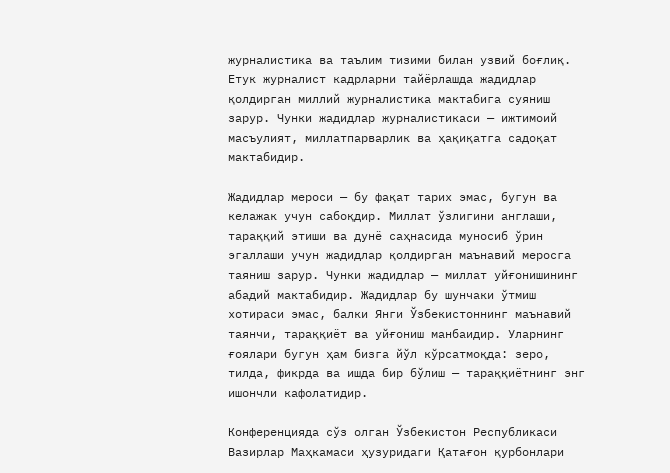журналистика ва таълим тизими билан узвий боғлиқ.  Етук журналист кадрларни тайёрлашда жадидлар қолдирган миллий журналистика мактабига суяниш зарур. Чунки жадидлар журналистикаси — ижтимоий масъулият, миллатпарварлик ва ҳақиқатга садоқат мактабидир.

Жадидлар мероси — бу фақат тарих эмас, бугун ва келажак учун сабоқдир. Миллат ўзлигини англаши, тараққий этиши ва дунё саҳнасида муносиб ўрин эгаллаши учун жадидлар қолдирган маънавий меросга таяниш зарур. Чунки жадидлар — миллат уйғонишининг абадий мактабидир. Жадидлар бу шунчаки ўтмиш хотираси эмас, балки Янги Ўзбекистоннинг маънавий таянчи, тараққиёт ва уйғониш манбаидир. Уларнинг ғоялари бугун ҳам бизга йўл кўрсатмоқда: зеро, тилда, фикрда ва ишда бир бўлиш — тараққиётнинг энг ишончли кафолатидир.

Конференцияда сўз олган Ўзбекистон Республикаси Вазирлар Маҳкамаси ҳузуридаги Қатағон қурбонлари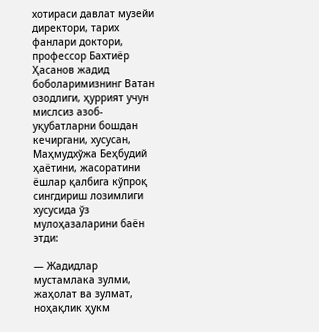хотираси давлат музейи  директори, тарих фанлари доктори, профессор Бахтиёр Ҳасанов жадид боболаримизнинг Ватан озодлиги, ҳуррият учун мислсиз азоб-уқубатларни бошдан кечиргани, хусусан, Маҳмудхўжа Беҳбудий ҳаётини, жасоратини ёшлар қалбига кўпроқ сингдириш лозимлиги хусусида ўз мулоҳазаларини баён этди:

— Жадидлар мустамлака зулми, жаҳолат ва зулмат, ноҳақлик ҳукм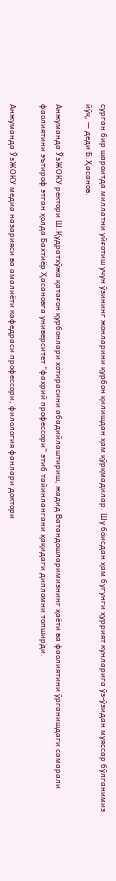сурган бир шароитда миллатни уйғотиш учун ўзининг жонларини қурбон қилишдан ҳам қўрқмадилар. Шу боисдан ҳам бугунги ҳуррият кунларига ўз-ўзидан муяссар бўлганимиз йўқ, — деди Б.Ҳасанов.

Анжуманда ЎзЖОКУ ректори Ш.Қудратхўжа қатағон қурбонлари хотирасини абадийлаштириш, жадид Ватандошларимизнинг ҳаёти ва фаолиятини ўрганишдаги самарали фаолиятини эътироф этган ҳолда Бахтиёр Ҳасановга университет “фахрий профессори” этиб тайинлангани ҳақидаги дипломни топширди.

Анжуманда ЎзЖОКУ медиа назарияси ва амалиёти кафедраси профессори, филология фанлари доктори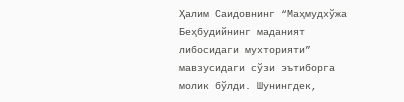Ҳалим Саидовнинг “Маҳмудхўжа Беҳбудийнинг маданият либосидаги мухторияти” мавзусидаги сўзи эътиборга молик бўлди. Шунингдек,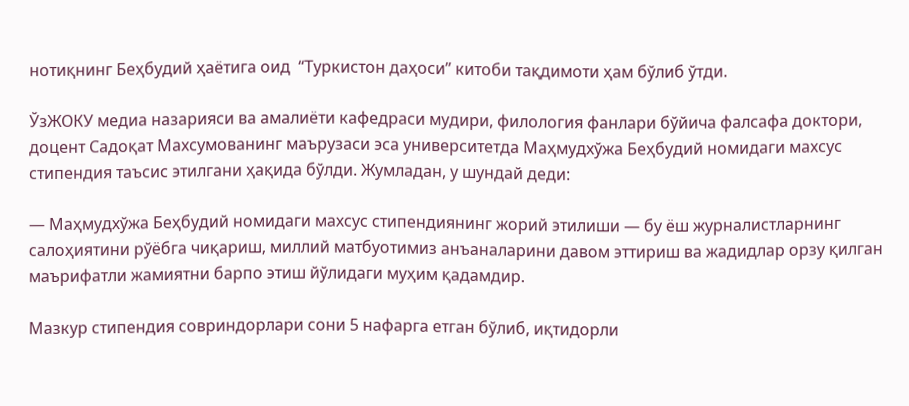нотиқнинг Беҳбудий ҳаётига оид  “Туркистон даҳоси” китоби тақдимоти ҳам бўлиб ўтди.

ЎзЖОКУ медиа назарияси ва амалиёти кафедраси мудири, филология фанлари бўйича фалсафа доктори, доцент Садоқат Махсумованинг маърузаси эса университетда Маҳмудхўжа Беҳбудий номидаги махсус стипендия таъсис этилгани ҳақида бўлди. Жумладан, у шундай деди:

— Маҳмудхўжа Беҳбудий номидаги махсус стипендиянинг жорий этилиши — бу ёш журналистларнинг салоҳиятини рўёбга чиқариш, миллий матбуотимиз анъаналарини давом эттириш ва жадидлар орзу қилган маърифатли жамиятни барпо этиш йўлидаги муҳим қадамдир.

Мазкур стипендия совриндорлари сони 5 нафарга етган бўлиб, иқтидорли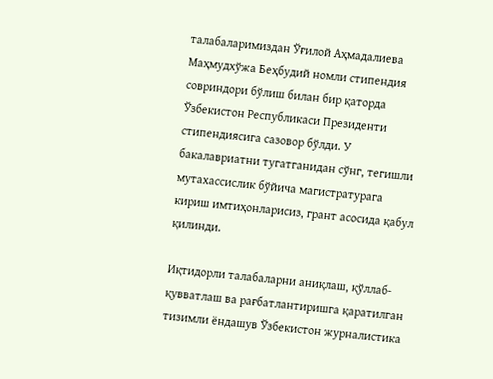талабаларимиздан Ўғилой Аҳмадалиева Маҳмудхўжа Беҳбудий номли стипендия совриндори бўлиш билан бир қаторда Ўзбекистон Республикаси Президенти стипендиясига сазовор бўлди. У бакалавриатни тугатганидан сўнг, тегишли мутахассислик бўйича магистратурага кириш имтиҳонларисиз, грант асосида қабул қилинди.

Иқтидорли талабаларни аниқлаш, қўллаб-қувватлаш ва рағбатлантиришга қаратилган тизимли ёндашув Ўзбекистон журналистика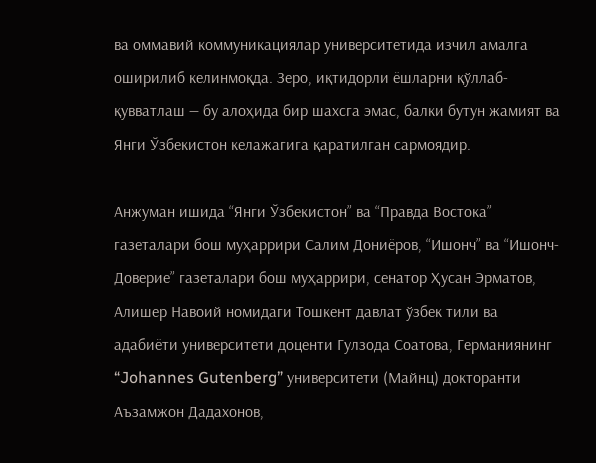ва оммавий коммуникациялар университетида изчил амалга оширилиб келинмоқда. Зеро, иқтидорли ёшларни қўллаб-қувватлаш — бу алоҳида бир шахсга эмас, балки бутун жамият ва Янги Ўзбекистон келажагига қаратилган сармоядир.

Анжуман ишида “Янги Ўзбекистон” ва “Правда Востока” газеталари бош муҳаррири Салим Дониёров, “Ишонч” ва “Ишонч-Доверие” газеталари бош муҳаррири, сенатор Ҳусан Эрматов, Алишер Навоий номидаги Тошкент давлат ўзбек тили ва адабиёти университети доценти Гулзода Соатова, Германиянинг “Johannes Gutenberg” университети (Майнц) докторанти Аъзамжон Дадахонов,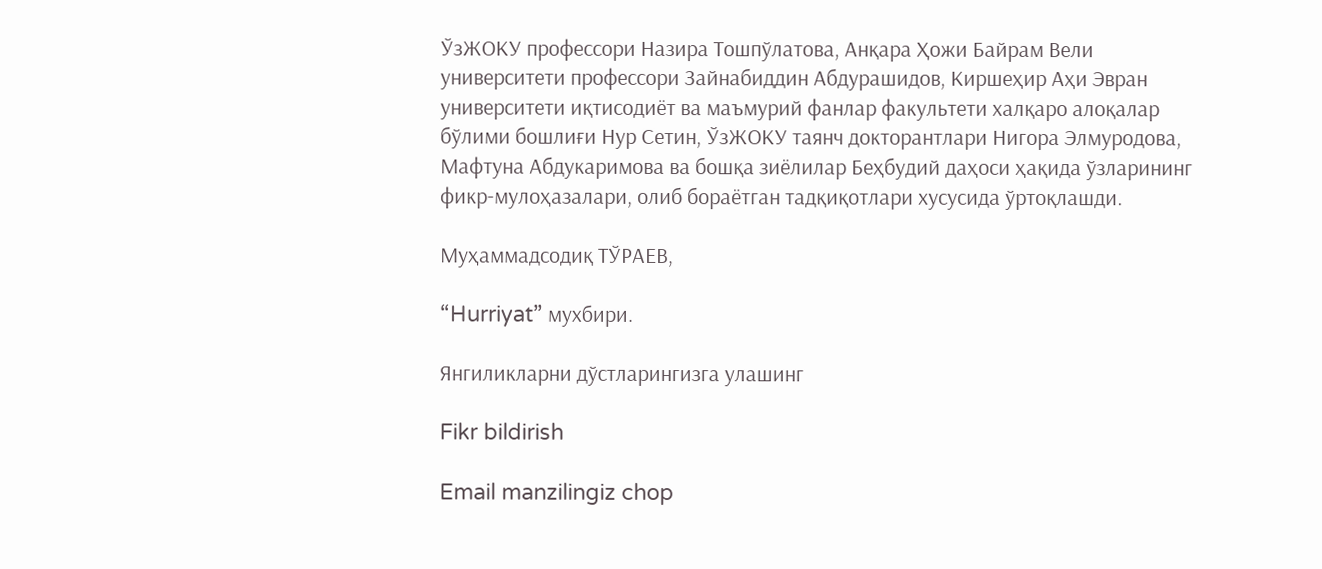ЎзЖОКУ профессори Назира Тошпўлатова, Анқара Ҳожи Байрам Вели университети профессори Зайнабиддин Абдурашидов, Киршеҳир Аҳи Эвран университети иқтисодиёт ва маъмурий фанлар факультети халқаро алоқалар бўлими бошлиғи Нур Сетин, ЎзЖОКУ таянч докторантлари Нигора Элмуродова, Мафтуна Абдукаримова ва бошқа зиёлилар Беҳбудий даҳоси ҳақида ўзларининг фикр-мулоҳазалари, олиб бораётган тадқиқотлари хусусида ўртоқлашди.

Муҳаммадсодиқ ТЎРАЕВ,

“Hurriyat” мухбири.

Янгиликларни дўстларингизга улашинг

Fikr bildirish

Email manzilingiz chop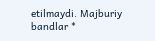etilmaydi. Majburiy bandlar *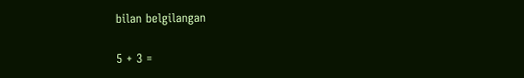bilan belgilangan

5 + 3 =